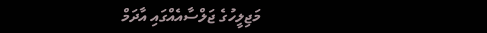މަޖިލީހުގެ ޖަލްސާއެއްގައި އާދަމް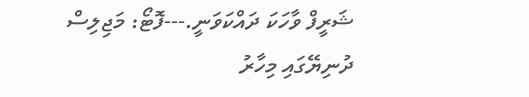ޝަރީފް ވާހަކަ ދައްކަވަނީ.---ފޮޓޯ: މަޖިލިސް
ދުނިޔޭގައި މިހާރު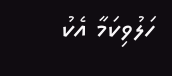ހަލުވިކަމާ އެކު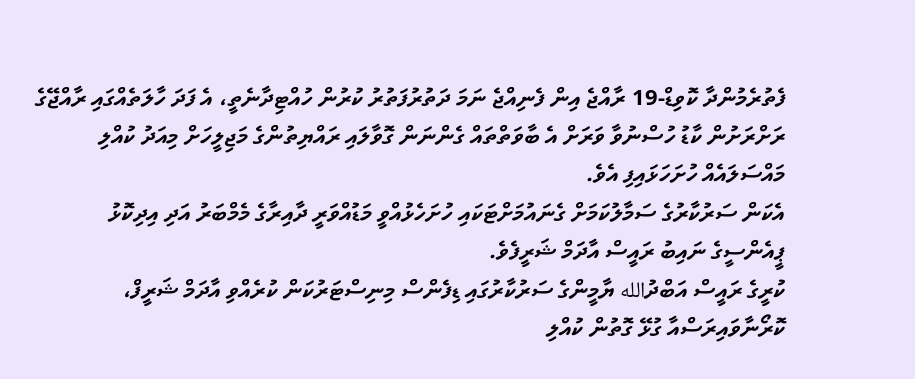ފެތުރެމުންދާ ކޮވިޑް-19 ރާއްޖެ އިން ފެނިއްޖެ ނަމަ ދަތުރުފަތުރު ކުރުން ހުއްޓިދާނެތީ، އެ ފަދަ ހާލަތެއްގައި ރާއްޖޭގެ ރަށްރަށުން ކާޑު ހުސްނުވާ ވަރަށް އެ ބާވަތްތައް ގެންނަން ގޮވާލައި ރައްޔިތުންގެ މަޖިލީހަށް މިއަދު ކުއްލި މައްސަލައެއް ހުށަހަޅައިފި އެވެ.
އެކަން ސަރުކާރުގެ ސަމާލުކަމަށް ގެނައުމަށްޓަކައި ހުށަހެޅުއްވީ މަޑުއްވަރީ ދާއިރާގެ މެމްބަރު އަދި އިދިކޮޅު ޕީއެންސީގެ ނައިބު ރައީސް އާދަމް ޝަރީފެވެ.
ކުރީގެ ރައީސް އަބްދުالله ޔާމީންގެ ސަރުކާރުގައި ޑިފެންސް މިނިސްޓަރުކަން ކުރެއްވި އާދަމް ޝަރީފް، ކޮރޯނާވައިރަސްއާ ގުޅޭ ގޮތުން ކުއްލި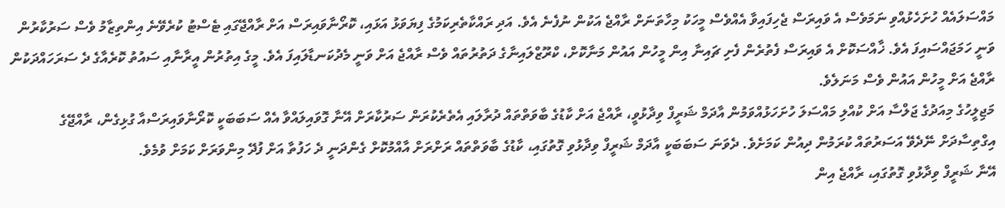މައްސަލައެއް ހުށަހެޅުއްވި ނަމަވެސް އެ ވައިރަސް ޖެހިފައިވާ އެއްވެސް މީހަކު މިހާތަނަށް ރާއްޖެ އަކުން ނުފެނެ އެވެ. އަދި ރައްކާތެރިކަމުގެ ފިޔަވަޅު އަޅައި، ކޮރޯނާވައިރަސް އަށް ރާއްޖޭގައި ޓެސްޓު ކުރެވޭނެ އިންތިޒާމު ވެސް ސަރުކާރުން ވަނީ ހަމަޖައްސައިފަ އެވެ. ޚާއްސަކޮށް އެ ވައިރަސް ފެތުރެން ފެށި ޗައިނާ އިން މީހުން އައުން މަނާކޮށް، ކްރޫޒްލައިނާގެ ދަތުރުތައް ވެސް ރާއްޖެ އަށް ވަނީ މެދުކަނޑާލައިފަ އެވެ. މީގެ އިތުރުން އީރާނާއި ސައުތު ކޮރެއާގެ ދެ ސަރަހައްދަކުން ރާއްޖެ އަށް މީހުން އައުން ވެސް މަނަލެވެ.
މަޖިލީހުގެ މިއަދުގެ ޖަލްސާ އަށް ކުއްލި މައްސަލަ ހުށަހަޅުއްވަމުން އާދަމް ޝަރީފް ވިދާޅުވީ، ރާއްޖެ އަށް ކާޑުގެ ބާވަތްތައް ދުރާލައި އެތެރެކުރަން ސަރުކާރަށް އޭނާ ގޮވައިލައްވާ އެއް ސަބަބަކީ ކޮރޯނާވައިރަސްއާ ގުޅިގެން، ރާއްޖޭގެ އިގްތިސާދަށް ނޭދެވޭ އަސަރުތައް ކުރަމުން ދިއުން ކަމަށެވެ. ދެވަނަ ސަބަބަކީ އާދަމް ޝަރީފް ވިދާޅުވި ގޮތުގައި، ކާޑުގެ ބާވަތްތައް ރަށްރަށް އާއްމުކޮށް ގެންދަނީ ދެ ހަފުތާ އަށް ފުދޭ މިންވަރަށް ކަމަށް ވުމެވެ.
އޭނާ ޝަރީފް ވިދާޅުވި ގޮތުގައި، ރާއްޖެ އިން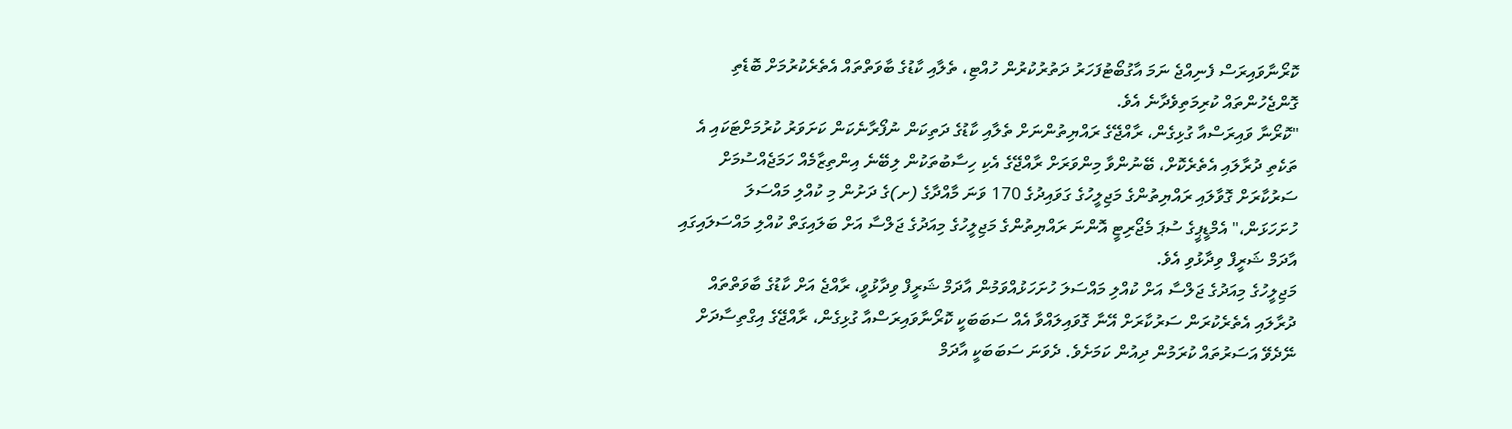ކޮރޯނާވައިރަސް ފެނިއްޖެ ނަމަ އާގުބޯޓުފަހަރު ދަތުރުކުރުން ހުއްޓި، ތެލާއި ކާޑުގެ ބާވަތްތައް އެތެރެކުރުމަށް ބޮޑެތި ގޮންޖެހުންތައް ކުރިމަތިވެދާނެ އެވެ.
"ކޮރޯނާ ވައިރަސްއާ ގުޅިގެން، ރާއްޖޭގެ ރައްޔިތުންނަށް ތެލާއި ކާޑުގެ ދަތިކަން ނުފޯރާނެކަން ކަށަވަރު ކުރުމަށްޓަކައި އެ ތަކެތި ދުރާލައި އެތެރެކޮށް، ބޭނުންވާ މިންވަރަށް ރާއްޖޭގެ އެކި ހިސާބުތަކުން ލިބޭނެ އިންތިޒާމެއް ހަމަޖެއްސުމަށް ސަރުކާރަށް ގޮވާލައި ރައްޔިތުންގެ މަޖިލީހުގެ ގަވައިދުގެ 170 ވަނަ މާއްދާގެ (ށ)ގެ ދަށުން މި ކުއްލި މައްސަލަ ހުށަހަޅަން،" އެމްޑީޕީގެ ސުޕަ މެޖޯރިޓީ އޮންނަ ރައްޔިތުންގެ މަޖިލީހުގެ މިއަދުގެ ޖަލްސާ އަށް ބަލައިގަތް ކުއްލި މައްސަލައިގައި އާދަމް ޝަރީފް ވިދާޅުވި އެވެ.
މަޖިލީހުގެ މިއަދުގެ ޖަލްސާ އަށް ކުއްލި މައްސަލަ ހުށަހަޅުއްވަމުން އާދަމް ޝަރީފް ވިދާޅުވީ، ރާއްޖެ އަށް ކާޑުގެ ބާވަތްތައް ދުރާލައި އެތެރެކުރަން ސަރުކާރަށް އޭނާ ގޮވައިލައްވާ އެއް ސަބަބަކީ ކޮރޯނާވައިރަސްއާ ގުޅިގެން، ރާއްޖޭގެ އިގްތިސާދަށް ނޭދެވޭ އަސަރުތައް ކުރަމުން ދިއުން ކަމަށެވެ. ދެވަނަ ސަބަބަކީ އާދަމް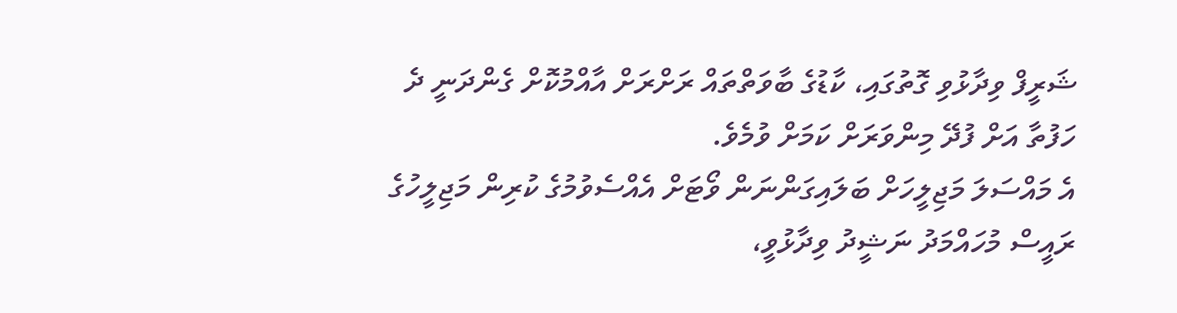ޝަރީފް ވިދާޅުވި ގޮތުގައި، ކާޑުގެ ބާވަތްތައް ރަށްރަށް އާއްމުކޮށް ގެންދަނީ ދެ ހަފުތާ އަށް ފުދޭ މިންވަރަށް ކަމަށް ވުމެވެ.
އެ މައްސަލަ މަޖިލީހަށް ބަލައިގަންނަން ވޯޓަށް އެއްސެވުމުގެ ކުރިން މަޖިލީހުގެ ރައީސް މުހައްމަދު ނަޝީދު ވިދާޅުވީ،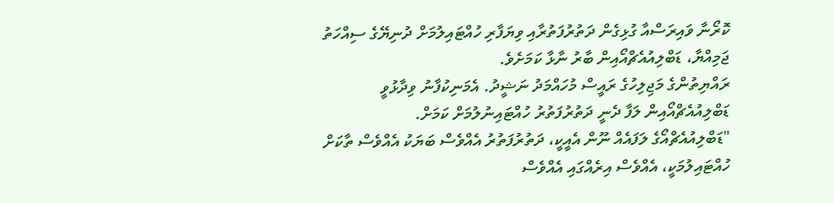ކޮރޯނާ ވައިރަސްއާ ގުޅިގެން ދަތުރުފަތުރާއި ވިޔަފާރި ހުއްޓައިލުމަށް ދުނިޔޭގެ ސިއްހަތު ޖަމިއްޔާ، ޑަބްލިއުއެޗްއޯއިން ބާރު ނާޅާ ކަމަށެވެ.
ރައްޔިތުންގެ މަޖިލިހުގެ ރައީސް މުހައްމަދު ނަޝީދު. އެމަނިކުފާނު ވިދާޅުވީ ޑަބްލިއުއެޗްއޯއިން ލަފާ ދެނީ ދަތުރުފަތުރު ހުއްޓައިނުލުމަށް ކަމަށް.
"ޑަބްލިއުއެޗްއޯގެ ލަފައެއް ނޫން އެއީކީ، ދަތުރުފަތުރު އެއްވެސް ބަޔަކު އެއްވެސް ތާކަށް ހުއްޓައިލުމަކީ، އެއްވެސް އިރެއްގައި އެއްވެސް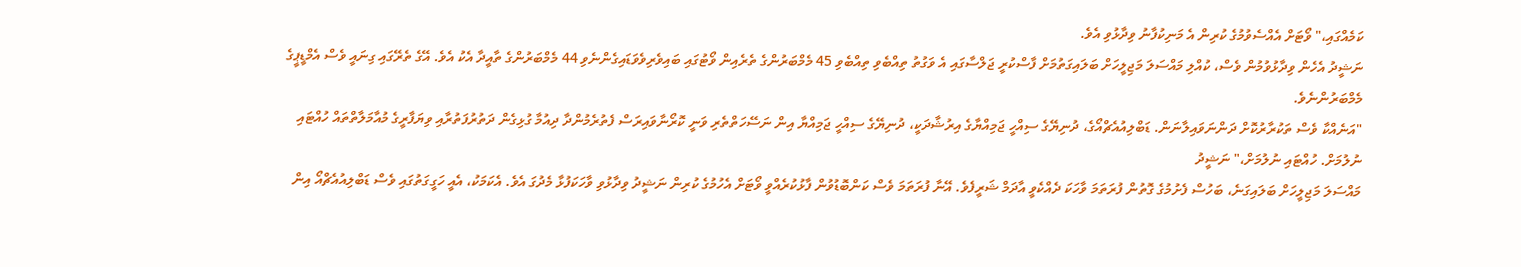ކަމެއްގައި،" ވޯޓަށް އެއްސެވުމުގެ ކުރިން އެ މަނިކުފާނު ވިދާޅުވި އެވެ.
ނަޝީދު އެހެން ވިދާޅުވުމުން ވެސް، ކުއްލި މައްސަލަ މަޖިލީހަށް ބަލައިގަތުމަށް ފާސްކުރީ ޖަލްސާގައި އެ ވަގުތު ތިއްބެވި ތިއްބެވި 45 މެމްބަރުންގެ ތެރެއިން ވޯޓުގައި ބައިވެރިވެވަޑައިގެންނެވި 44 މެމްބަރުންގެ ތާއީދާ އެކު އެވެ. އޭގެ ތެރޭގައި ގިނައީ ވެސް އެމްޑީޕީގެ މެމްބަރުންނެވެ.
"އަނެއްކާ ވެސް ތަކުރާރުކޮށް ދަންނަވައިލާނަން. ޑަބްލިއުއެޗްއޯގެ، ދުނިޔޭގެ ސިއްހީ ޖަމިއްޔާގެ އިރުޝާދަކީ، ދުނިޔޭގެ ސިއްހީ ޖަމިއްޔާ އިން ނަސޭހަތްތެރި ވަނީ ކޮރޯނާވައިރަސް ފެތުރެމުންދާ ދިއުމާ ގުޅިގެން ދަތުރުފަތުރާއި ވިޔަފާރީގެ މުއާމަލާތްތައް ހުއްޓައި ނުލުމަށް. ހުއްޓައި ނުލުމަށް،" ނަޝީދު
މައްސަލަ މަޖިލީހަށް ބަލައިގަނެ، ބަހުސް ފެށުމުގެ ގޮތުން ފުރަތަމަ ވާހަކަ ދެއްކެވީ އާދަމް ޝަރީފެވެ. އޭނާ ފުރަތަމަ ވެސް ކަންބޮޑުވުން ފާޅުކުރެއްވީ ވޯޓަށް އެހުމުގެ ކުރިން ނަޝީދު ވިދާޅުވި ވާހަކަފުޅާ މެދުގަ އެވެ. އެކަމަކު، އެއީ ހަގީގަތުގައި ވެސް ޑަބްލިއުއެޗްއޯ އިން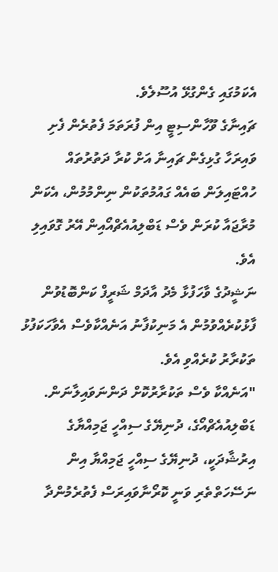އެކަމުގައި ގެންގުޅޭ އުސޫލެވެ.
ޗައިނާގެ ވޫހާންސިޓީ އިން ފުރަތަމަ ފެތުރެން ފެށި ވައިރަހާ ގުޅިގެން ޗައިނާ އަށް ކުރާ ދަތުރުތައް ހުއްޓައިލަން ބައެއް ގައުމުތަކުން ނިންމުމުން، އެކަން މުރާޖައާ ކުރަން ވެސް ޑަބްލިއުއެޗްއޯއިން އޭރު ގޮވައިލި އެވެ.
ނަޝީދުގެ ވާހަފުޅާ މެދު އާދަމް ޝަރީފް ކަންބޮޑުވުން ފާޅުކުރެއްވުމުން އެ މަނިކުފާނު އަނެއްކާވެސް އެވާހަކަފުޅު ތަކުރާރު ކުރެއްވި އެވެ.
"އަނެއްކާ ވެސް ތަކުރާރުކޮށް ދަންނަވައިލާނަން. ޑަބްލިއުއެޗްއޯގެ، ދުނިޔޭގެ ސިއްހީ ޖަމިއްޔާގެ އިރުޝާދަކީ، ދުނިޔޭގެ ސިއްހީ ޖަމިއްޔާ އިން ނަސޭހަތްތެރި ވަނީ ކޮރޯނާވައިރަސް ފެތުރެމުންދާ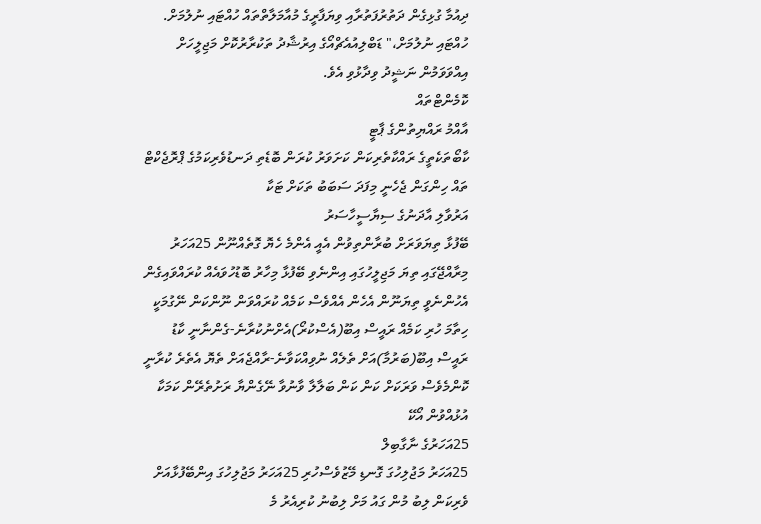ދިއުމާ ގުޅިގެން ދަތުރުފަތުރާއި ވިޔަފާރީގެ މުއާމަލާތްތައް ހުއްޓައި ނުލުމަށް. ހުއްޓައި ނުލުމަށް،" ޑަބްލިއުއެޗްއޯގެ އިރުޝާދު ތަކުރާރުކޮށް މަޖިލީހަށް އިއްވަވަމުން ނަޝީދު ވިދާޅުވި އެވެ.
ކޮމެންޓްތައް
އާއްމު ރައްޔިތުންގެ ޕާޓީ
ކާބޯތަކެތީގެ ރައްކާތެރިކަން ކަށަވަރު ކުރަން ބޮޑެތި ދަނޑުވެރިކަމުގެ ޕްރޮޖެކްޓް ތައް ހިންގަން ޖެހެނީ މިފަދަ ސަބަބު ތަކަށް ޓަކާ
އަރުވާލި އާދަނުގެ ސިޔާސީހާސަރު
ބޭފުޅާ ތިޔަވަރަށް ބުރާންތިވުން އެއީ އެންމެ ހެޔޮ ގޮތެއްނޫން 25އަހަރު މިރާއްޖޭގައި ތިޔަ މަޖިލީހުގައި އިންނެވި ބޭފުޅާ މިހާރު ބޮޑުހުވައެއް ކުރައްވައިގެން އެހުންނެވީ ތިޔަނޫން އެހެން އެއްވެސް ކަމެއް ކުރައްވަން ނޫންކަން ނޭގުމަކީ ހިތާމަ ހުރި ކަމެއް ރައީސް އިބޫ(އެސްކުރޯ)އެށްނުކުރާނެ-ގެންނާނީ ކާޑު ރައީސް އިބޫ(ބަރުމާ)އަށް ތެލެއް ނުވިއްކަވާނެ-ރާއްޖެއަށް ތެޔޮ އެތެރެ ކުރާނީ ކޮންމެވެސް ވަރަކަށް ކަން ކަން ބަލާލާ ވާނުވާ ނޭގެންޔާ ރަށުތެރޭން ކަމަކާ އުޅުއްވުން އޯކޭ
25އަހަރުގެ ނާގާބިލް
25އަހަރު މަޖުލިހުގަ ގޮނޑި މޭޒުވެސްހުރި 25އަހަރު މަޖުލިހުގަ އިންބޭފުޅާއަށް ވެރިކަން ލިބު މުން ގައު މަށް ލިބުނު ކުރިއެރު މެ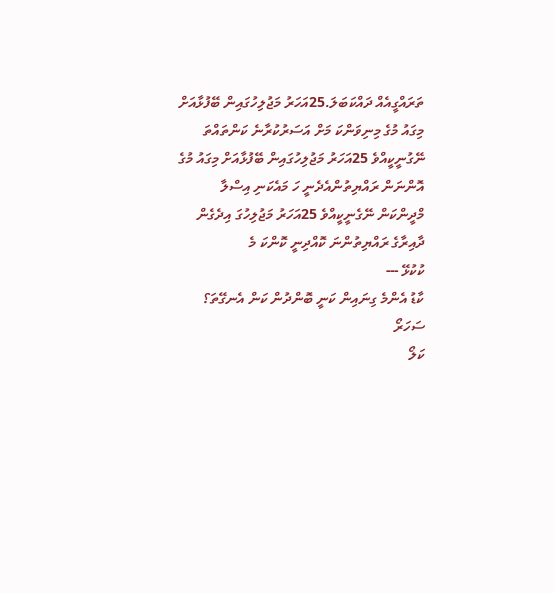ތަރައްގީއެއް ދައްކަބަލަ.25އަހަރު މަޖުލިހުގައިން ބޭފުޅާއަށް މިގައު މުގެ މިނިވަންކަ މަށް އަސަރުކުރާނެ ކަންތައްތަ ނޭގުނީކީއްވެ 25އަހަރު މަޖުލިހުގައިން ބޭފުޅާއަށް މިގައު މުގެ އޮންނަން ރައްޔިތުންއެދެނީ ހަ މައެކަނި އިސްލާ މްދީންކަން ނޭގެނީކީއްވެ 25އަހަރު މަޖުލިހުގަ އިދެގެން ދާއިރާގެ ރައްޔިތުންނަ ކޮއްދިނީ ކޮންކަ މެ
ކުކުޅޭ ---
ކާޑު އެންމެ ގިނައިން ކަނީ ބޮންދުން ކަން އެނގޭތަ؟
ސަހަރޯ
ކަލޯ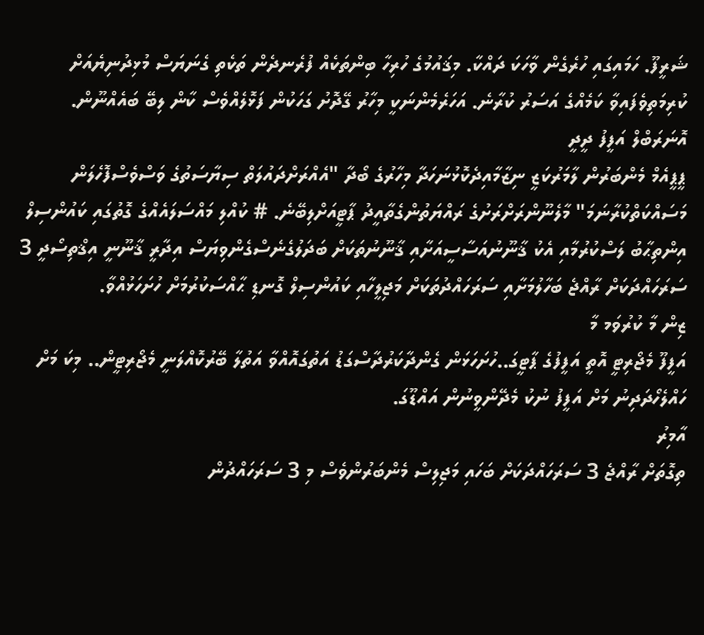ޝަރީފޫ. ހަމައިގައި ހުރެގެން ވާހަކަ ދައްކާ. މިޤައުމުގެ ހުރިހާ ބިންތަކެއް ފުރެނދެން ތަކެތި ގެނަޔަސް މުޅިދުނިޔެއަށް ކުރިމަތިވެފައިވާ ކަމެއްގެ އަސަރު ކުރާނެ. އަހަރެމެންނަކީ މިހާރު ގޭދޮށު ގަހަކުން ފަޅޮލެއްވެސް ކާން ލިބޭ ބައެއްނޫން.
އޮނަރަބްލް އަފީފު ދީދީ
ޕީޕީއެމް މެންބަރުން ލާމަރުކަޒީ ނިޒާމާއިދެކޮޅުނަހަދާ މިހާރުގެ ބޯދާ "އެއްރަށްދައުލަތް ސިޔާސަތުގެ ވަސްވެސްފޮހެލަން މަސައްކަތްކުރާނަމަ" މާލެނޫންރަށްރަށުގެ ރައްޔަތުންގެތާއީދު ޕާޓީއަށްލިބޭނެ. # ކުއްލި މައްސަލައެއްގެ ގޮތުގައި ކައުންސިލް އިންތިޙާބު ލަސްކުރުމާއި އެކު ޤާނޫނުއަސާސީއަށާއި ޤާނޫނުތަކަށް ބަދަލުގެނެސްގެންވިޔަސް އިދާރީ ޤާނޫނީ އިޤްތިސޯދީ 3 ސަރަހައްދަކަށް ރާއްޖެ ބަހާލުމަށާއި ސަރަހައްދުތަކަށް މަޖިލީހާއި ކައުންސިލް ގޮނޑި ޙާއްސަކުރުމަށް ހުށަހަޅުއްވާ.
ޒިން މާ ކުރުވަމ މާ
އަފީފޫ މެޖޯރިޓީ އޮތީ އަފީފުގެ ޕާޓީގަ..ހުށަހަޅަން ގެންދާކަރުދާސްގަޑު އަތުގައޮއްވާ އަތުލާ ބޭރުކޮއްލަނީ މެޖޯރިޓީން.. މިކަ މަށް ހައްލެހޯދަދިނު މަށް އަފީފު ނުކު މެދޭންވީނުން އައްޑޫގަ.
އާމިރު
ތިގޮތަށް ރާއްޖެ 3 ސަރަހައްދަކަށް ބަހައި މަޖިލިސް މެންބަރުންވެސް މި 3 ސަރަހައްދުން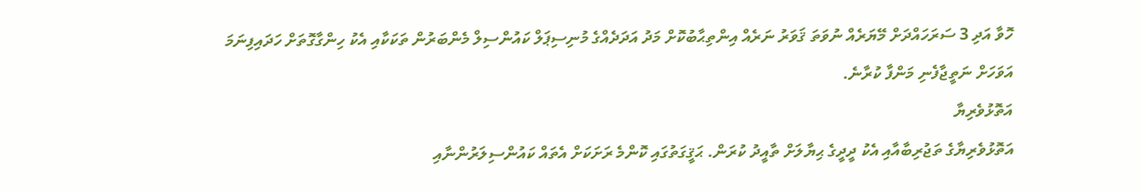ހޮވާ އަދި 3 ސަރަހައްދަށް މޭޔަރެއް ނުވަތަ ޤަވަރު ނަރެއް އިންތިޙާބުކޮށް މަދު އަދަދެއްގެ މުނިސިޕަލް ކައުންސިލް މެންބަރުން ތަކަކާއި އެކު ހިންގާގޮތަށް ހަދައިފިނަމަ އަވަހަށް ނަތީޖާފެނި މަންފާ ކުރާނެ.
އަތޮޅުވެރިޔާ
އަތޮޅުވެރިޔާގެ ތަޖުރިބާއާއި އެކު ދީދީގެ ޙިޔާލަށް ތާއީދު ކުރަން. ޙަޤީގަތުގައި ކޮންމެ ރަށަކަށް އެތައް ކައުންސިލަރުންނާއި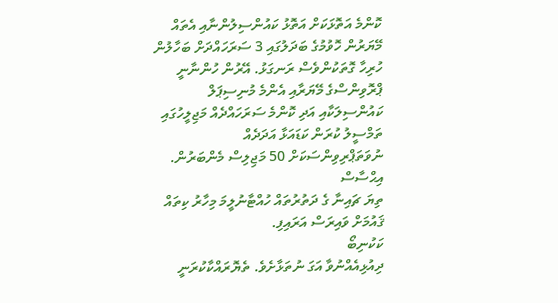ކޮންމެ އަތޮޅަކަށް އަތޮޅު ކައުންސިލުންނާއި އެތައް މޭޔަރުން ހޮވުމުގެ ބަދަލުގައި 3 ސަރަހައްދަށް ބަހާލުން ހުރިހާ ގޮތަކުންވެސް ރަނގަޅު. އޭރުން ހުންނާނީ ޕްރޮވިންސްގެ މޭޔަރާއި އެންމެ މުނިސިޕަލް ކައުންސިލަކާއި އަދި ކޮންމެ ސަރަހައްދެއް މަޖިލީހުގައި ތަމްސީލު ކުރަން ކަޑައަޅާ އަދަދެއް ނުވަތަޕްރިވިންސަކަށް 50 މަޖިލިސް މެންބަރުން.
އިޙްސާސް
ތިޔަ ޗައިނާ ގެ ދަތުރުތައް ހުއްޓާނުލީމަ މިހާރު ކިތައް ޤައުމަށް ވައިރަސް އަރައިފި.
ކަކުނިބޯ
ދިއުޅިއެއްނުވާ އަގަ ނުތަޅާށެވެ. ތެޔޮރައްކާކުރަނީ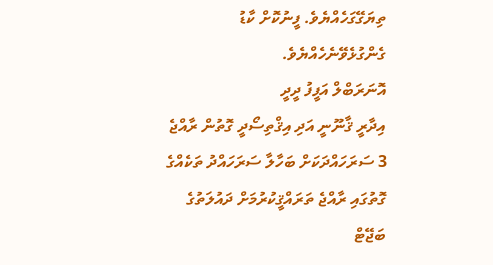ތިޔަގޭގަހެއްޔެވެ. ފީނުކޮށް ކާޑު ގެންގުޅެވޭނެހެއްޔެވެ.
އޮނަރަބްލް އަފީފު ދީދީ
އިދާރީ ޤާނޫނީ އަދި އިޤްތިސޯދީ ގޮތުން ރާއްޖެ 3 ސަރަހައްދަކަށް ބަހާލާ ސަރަހައްދު ތަކެއްގެ ގޮތުގައި ރާއްޖެ ތަރައްޤީކުރުމަށް ދައުލަތުގެ ބަޖޭޓް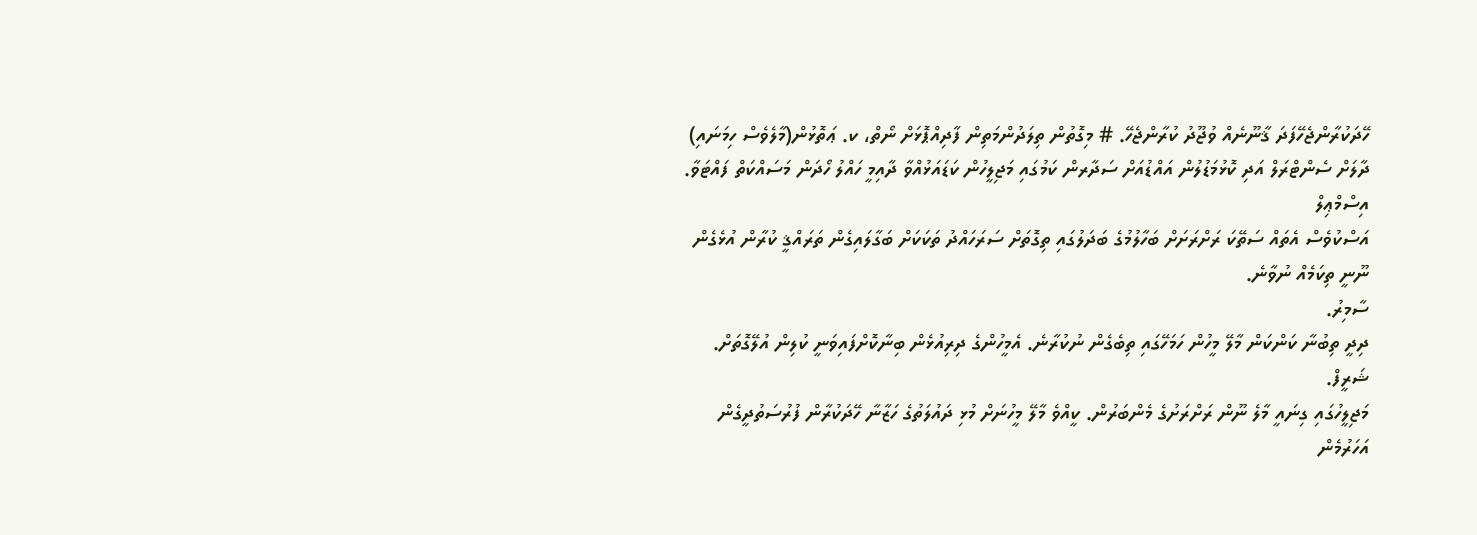ހޭދަކުރާންޖެހޭފަދަ ޤާނޫނެއް ވުޖޫދު ކުރާންޖެހޭ. # މިގޮތުން ތިލަދުންމަތިން ފާދިއްޕޮޅަށް ނޯތް، ކ. ޢަތޮޅުން(މާލެވެސް ހިމަނައި) ދާލަށް ސެންޓްރަލް އަދި ކޮޅުމަޑުލުން އައްޑުއަށް ސަދާރން ކަމުގައި މަޖިލީހުން ކަޑައަޅުއްވާ ދާއިމީ ހައްލު ހޯދަން މަސައްކަތް ފައްޓަވާ.
އިސްމްޢިލް
އަސްކުވެސް އެތައް ސަތޭކަ ރަށްރަށަށް ބަހާލުމުގެ ބަދަލުގައި ތިގޮތަށް ސަރަހައްދު ތަކަކަށް ބަގާލައިގެން ތަރައްޤީ ކުރާން އުޅެގެން ނޫނީ ތިކަމެއް ނުވާނެ.
ސާމިރު.
ދިދީ ތިބުނާ ކަންކަން މާލޭ މީހުން ހަމަހޭގައި ތިބެގެން ނުކުރާނެ. އެމީހުންގެ ދިރިއުޅެން ބިނާކޮށްފައިވަނީ ކުލިން އުލޭގޮތަށް.
ޝަރީފް.
މަޖިލީހުގައި ގިނައީ މާލެ ނޫން ރަށްރަށުގެ މެންބަރުން. ކީއްވެ މާލޭ މީހުނަށް މުޅި ދައުލަތުގެ ހަޒާނާ ހޭދަކުރާން ފުރުސަތުދީގެން އަހަރުމެން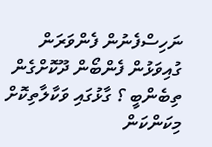ނަހިސްފެނުން ފެންވަރަން ގުއިވަޅުން ފެންބޯން ދޫކޮށްގެން ތިބެންބީ ؟ ގާޅުގައި ވަކާލާތިކޮށް މިކަންކަން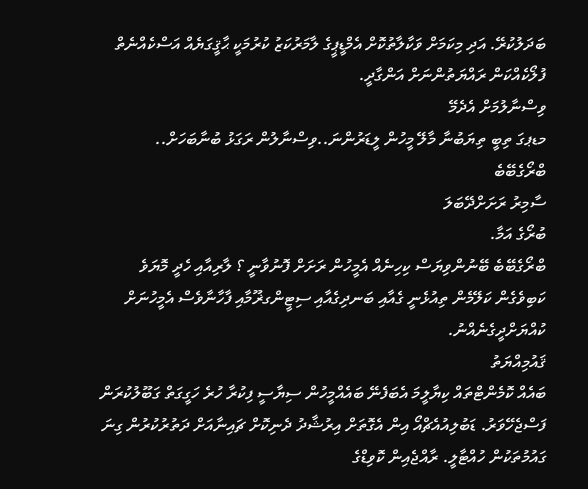ބަދަލުކުރޭ. އަދި މިކަމަށް ވަކާލާތުކޮށް އެމްޑީޕީގެ ލާމަރުކަޒު ކުރުމަކީ ޙާޤީގަޔެއް އަސްކެއްނެތް ފުލޯކެއްކަން ރައްޔަތުންނަށް އަންގާދީ.
ވިސްނާލުމަށް އެދެމޭ
މޑޕގަ ތިބީ ތިޔަބުނާ މާލޭ މީހުން ލީޑަރުންނަ..ވިސްނާލުން ރަގަޅު ބުނާބަހަށް..
ބްރޯގެބޭބެ
ސާމިރު ރަށަށްދޭބަލަ
ބުރޯގެ އަމާ.
ބްރޯގެބޭބެ ބޭނުންވިޔަސް ކިހިނެއް އެމީހުން ރަށަށް ފޮނުވާނީ ؟ ލާރިއާއި ހެދީ މޮޔަވެ ކަބިވެގެން ކަލޭމެން ތިއުޅެނީ ގެއާއި ބަނދިގެއާއި ސިޓީންގޜޫމާއި ފާހާނާވެސް އެމީހުނަށް ކުއްޔަށްދީގެނެއްނު.
ޤައުމިއްޔަތު
ބައެއް ކޮމެންޓްތައް ކިޔާލީމަ އެބަފެނޭ ބައެއްމީހުން ސިޔާސީ ފިކުރާ ހުރެ ހަގީގަތް ގަބޫލުކުރަން ފަސްޖެހޭވަރު. ޑަބުލިއުއެޗްއޯ އިން އެގޮތަށް އިރުޝާދު ދެނިކޮށް ޗައިނާއަށް ދަތުރުކުރުން ގިނަ ގައުމުތަކުން ހުއްޓާލީ. ރާއްޖެއިން ކޮވިޑްގެ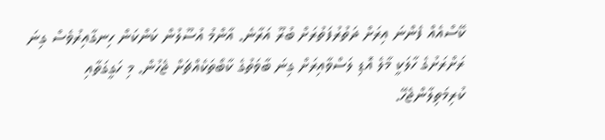ކޭސްއެއް ފެންނަ އިރަށް ދަތުރުފަތުރަށް ބުރޫ އަރާނެ. އާންމު އުސޫލުން ކަންކަން ހިނގާއިރުވެސް ގިނަ ރަށްރަށުގެ ހާލަކީ މާލެ އޮޑި ލަސްވާއިރަށް ގިނަ ބާވަތުގެ ކާބޯތަކެއްޗަށް ޖެހުން. މި ހަގީގަތާއި ކުރިމަތިލާންޖެހޭ.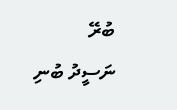ބުރޭ
ނަސީދު ބުނި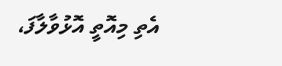އެތި މިއޮތީ އޮޅުވާލާފަ،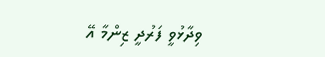ވިދާޅުވީ ފަރުދީ ޒިންމާ އޭ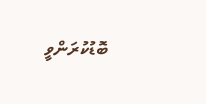ބޮޑުކުރަންވީ